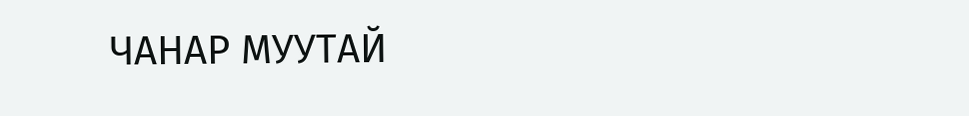ЧАНАР МУУТАЙ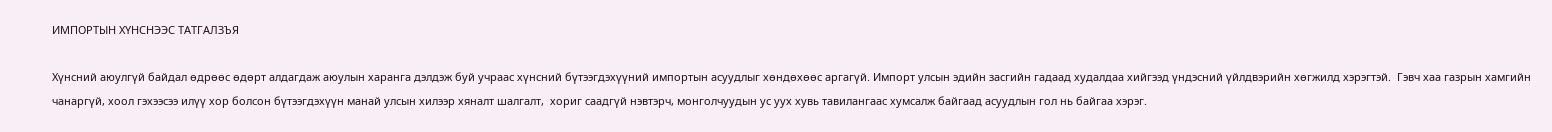ИМПОРТЫН ХҮНСНЭЭС ТАТГАЛЗЪЯ

Хүнсний аюулгүй байдал өдрөөс өдөрт алдагдаж аюулын харанга дэлдэж буй учраас хүнсний бүтээгдэхүүний импортын асуудлыг хөндөхөөс аргагүй. Импорт улсын эдийн засгийн гадаад худалдаа хийгээд үндэсний үйлдвэрийн хөгжилд хэрэгтэй.  Гэвч хаа газрын хамгийн чанаргүй, хоол гэхээсээ илүү хор болсон бүтээгдэхүүн манай улсын хилээр хяналт шалгалт,  хориг саадгүй нэвтэрч, монголчуудын ус уух хувь тавилангаас хумсалж байгаад асуудлын гол нь байгаа хэрэг.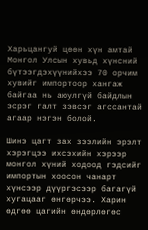Харьцангуй цөөн хүн амтай Монгол Улсын хувьд хүнсний бүтээгдэхүүнийхээ 70 орчим хувийг импортоор хангаж байгаа нь аюулгүй байдлын эсрэг галт зэвсэг агссантай агаар нэгэн болой.

Шинэ цагт зах зээлийн эрэлт хэрэгцээ ихсэхийн хэрээр монгол хүний ходоод гэдсийг  импортын хоосон чанарт хүнсээр дүүргэсээр багагүй хугацааг өнгөрчээ. Харин өдгөө цагийн өндөрлөгөс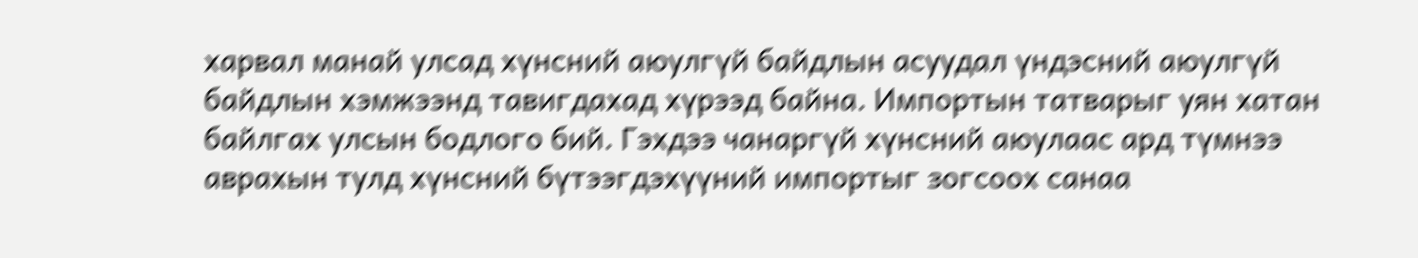харвал манай улсад хүнсний аюулгүй байдлын асуудал үндэсний аюулгүй байдлын хэмжээнд тавигдахад хүрээд байна. Импортын татварыг уян хатан байлгах улсын бодлого бий. Гэхдээ чанаргүй хүнсний аюулаас ард түмнээ аврахын тулд хүнсний бүтээгдэхүүний импортыг зогсоох санаа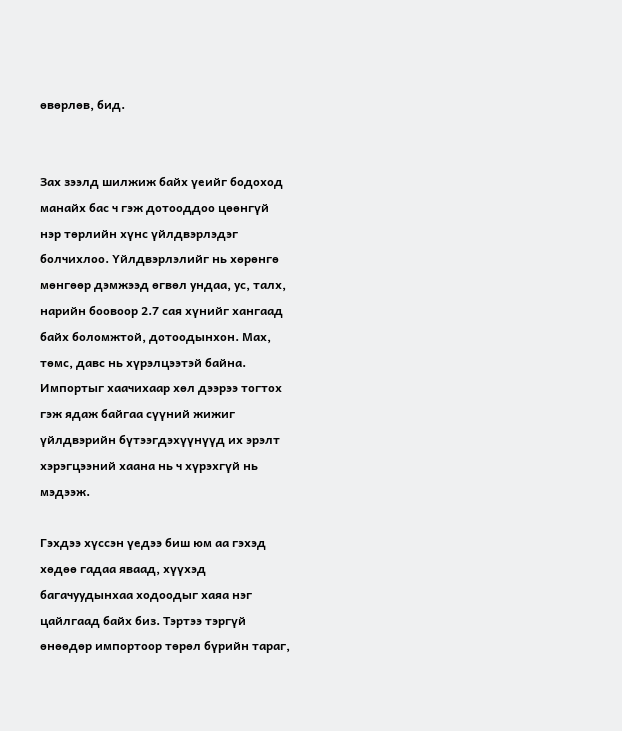өвөрлөв, бид.


Зах зээлд шилжиж байх үеийг бодоход манайх бас ч гэж дотооддоо цөөнгүй нэр төрлийн хүнс үйлдвэрлэдэг болчихлоо. Үйлдвэрлэлийг нь хөрөнгө мөнгөөр дэмжээд өгвөл ундаа, ус, талх, нарийн боовоор 2.7 сая хүнийг хангаад байх боломжтой, дотоодынхон. Мах, төмс, давс нь хүрэлцээтэй байна. Импортыг хаачихаар хөл дээрээ тогтох гэж ядаж байгаа сүүний жижиг үйлдвэрийн бүтээгдэхүүнүүд их эрэлт хэрэгцээний хаана нь ч хүрэхгүй нь мэдээж.

Гэхдээ хүссэн үедээ биш юм аа гэхэд хөдөө гадаа яваад, хүүхэд багачуудынхаа ходоодыг хаяа нэг цайлгаад байх биз. Тэртээ тэргүй өнөөдөр импортоор төрөл бүрийн тараг,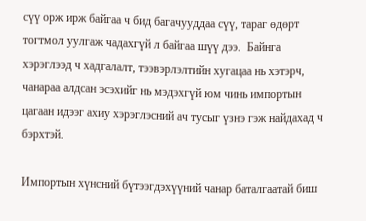сүү орж ирж байгаа ч бид багачууддаа сүү, тараг өдөрт тогтмол уулгаж чадахгүй л байгаа шүү дээ.  Байнга хэрэглээд ч хадгалалт, тээвэрлэлтийн хугацаа нь хэтэрч, чанараа алдсан эсэхийг нь мэдэхгүй юм чинь импортын цагаан идээг ахиу хэрэглэсний ач тусыг үзнэ гэж найдахад ч бэрхтэй.

Импортын хүнсний бүтээгдэхүүний чанар баталгаатай биш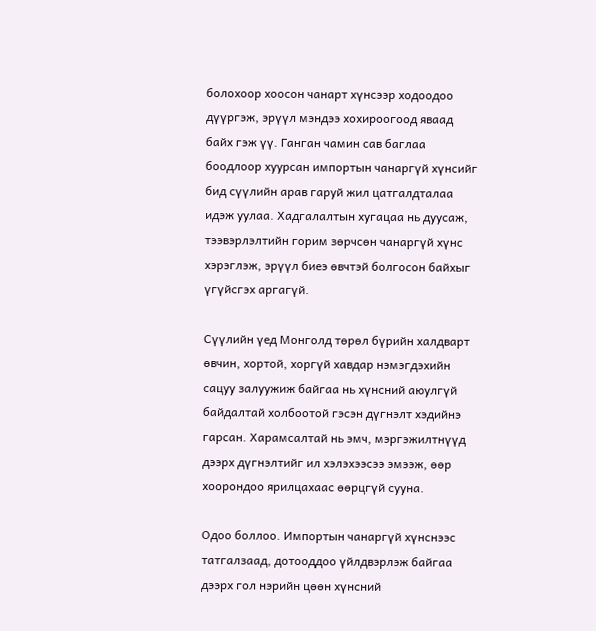болохоор хоосон чанарт хүнсээр ходоодоо дүүргэж, эрүүл мэндээ хохироогоод яваад байх гэж үү. Ганган чамин сав баглаа боодлоор хуурсан импортын чанаргүй хүнсийг бид сүүлийн арав гаруй жил цатгалдталаа идэж уулаа. Хадгалалтын хугацаа нь дуусаж, тээвэрлэлтийн горим зөрчсөн чанаргүй хүнс хэрэглэж, эрүүл биеэ өвчтэй болгосон байхыг үгүйсгэх аргагүй.

Сүүлийн үед Монголд төрөл бүрийн халдварт өвчин, хортой, хоргүй хавдар нэмэгдэхийн сацуу залуужиж байгаа нь хүнсний аюулгүй байдалтай холбоотой гэсэн дүгнэлт хэдийнэ гарсан. Харамсалтай нь эмч, мэргэжилтнүүд дээрх дүгнэлтийг ил хэлэхээсээ эмээж, өөр хоорондоо ярилцахаас өөрцгүй сууна.

Одоо боллоо. Импортын чанаргүй хүнснээс татгалзаад, дотооддоо үйлдвэрлэж байгаа дээрх гол нэрийн цөөн хүнсний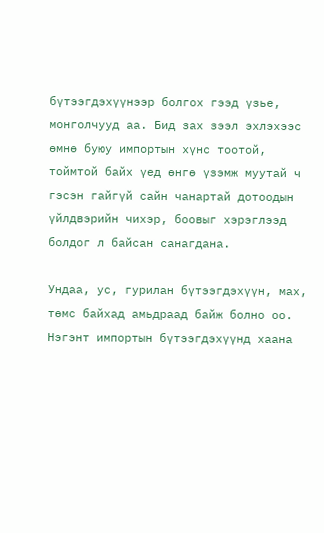бүтээгдэхүүнээр болгох гээд үзье, монголчууд аа. Бид зах зээл эхлэхээс өмнө буюу импортын хүнс тоотой, тоймтой байх үед өнгө үзэмж муутай ч гэсэн гайгүй сайн чанартай дотоодын үйлдвэрийн чихэр, боовыг хэрэглээд болдог л байсан санагдана.

Ундаа, ус, гурилан бүтээгдэхүүн, мах, төмс байхад амьдраад байж болно оо. Нэгэнт импортын бүтээгдэхүүнд хаана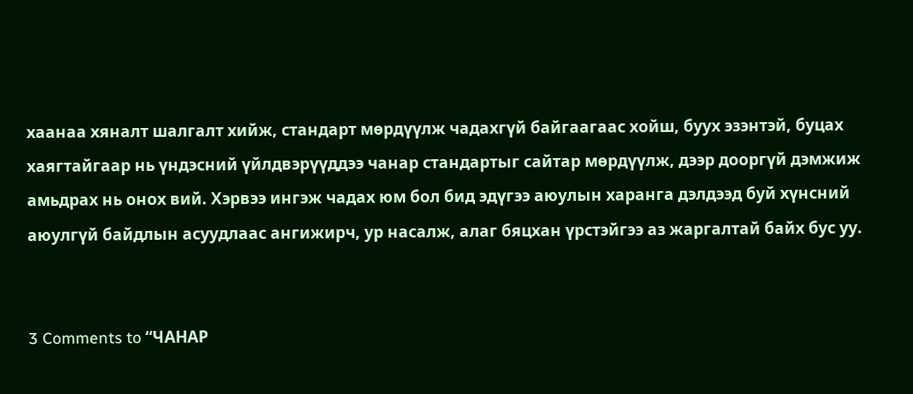хаанаа хяналт шалгалт хийж, стандарт мөрдүүлж чадахгүй байгаагаас хойш, буух эзэнтэй, буцах хаягтайгаар нь үндэсний үйлдвэрүүддээ чанар стандартыг сайтар мөрдүүлж, дээр дооргүй дэмжиж амьдрах нь онох вий. Хэрвээ ингэж чадах юм бол бид эдүгээ аюулын харанга дэлдээд буй хүнсний аюулгүй байдлын асуудлаас ангижирч, ур насалж, алаг бяцхан үрстэйгээ аз жаргалтай байх бус уу.


3 Comments to “ЧАНАР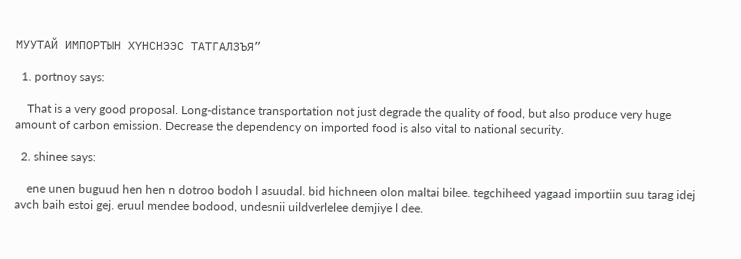МУУТАЙ ИМПОРТЫН ХҮНСНЭЭС ТАТГАЛЗЪЯ”

  1. portnoy says:

    That is a very good proposal. Long-distance transportation not just degrade the quality of food, but also produce very huge amount of carbon emission. Decrease the dependency on imported food is also vital to national security.

  2. shinee says:

    ene unen buguud hen hen n dotroo bodoh l asuudal. bid hichneen olon maltai bilee. tegchiheed yagaad importiin suu tarag idej avch baih estoi gej. eruul mendee bodood, undesnii uildverlelee demjiye l dee.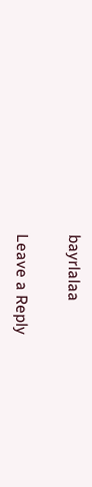bayrlalaa

Leave a Reply